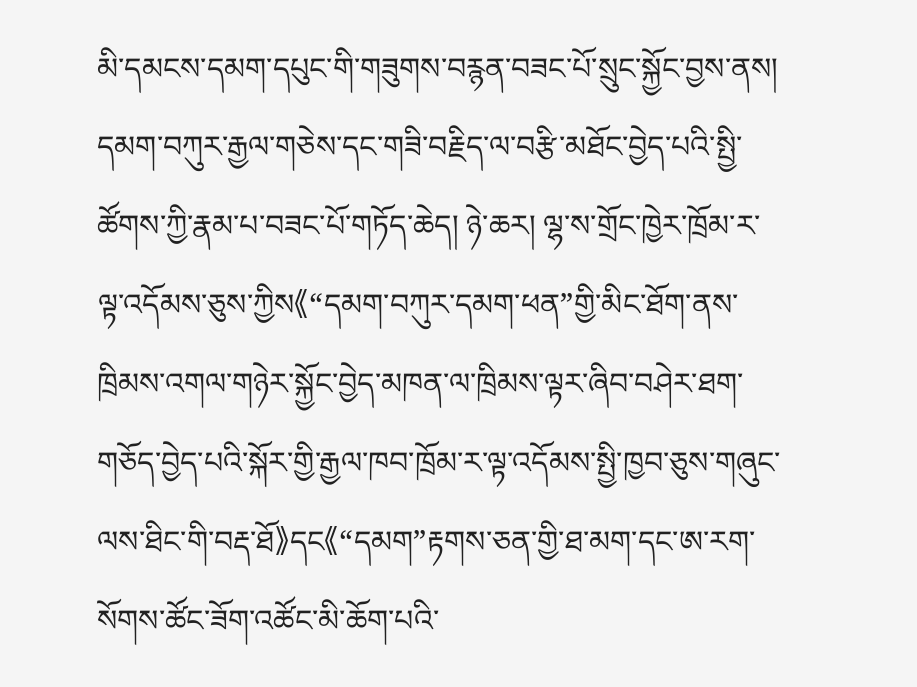མི་དམངས་དམག་དཔུང་གི་གཟུགས་བརྙན་བཟང་པོ་སྲུང་སྐྱོང་བྱས་ནས། དམག་བཀུར་རྒྱལ་གཅེས་དང་གཟི་བརྗིད་ལ་བརྩི་མཐོང་བྱེད་པའི་སྤྱི་ཚོགས་ཀྱི་རྣམ་པ་བཟང་པོ་གཏོད་ཆེད། ཉེ་ཆར། ལྷ་ས་གྲོང་ཁྱེར་ཁྲོམ་ར་ལྟ་འདོམས་ཅུས་ཀྱིས《“དམག་བཀུར་དམག་ཕན”གྱི་མིང་ཐོག་ནས་ཁྲིམས་འགལ་གཉེར་སྐྱོང་བྱེད་མཁན་ལ་ཁྲིམས་ལྟར་ཞིབ་བཤེར་ཐག་གཅོད་བྱེད་པའི་སྐོར་གྱི་རྒྱལ་ཁབ་ཁྲོམ་ར་ལྟ་འདོམས་སྤྱི་ཁྱབ་ཅུས་གཞུང་ལས་ཐིང་གི་བརྡ་ཐོ》དང《“དམག”རྟགས་ཅན་གྱི་ཐ་མག་དང་ཨ་རག་སོགས་ཚོང་ཟོག་འཚོང་མི་ཆོག་པའི་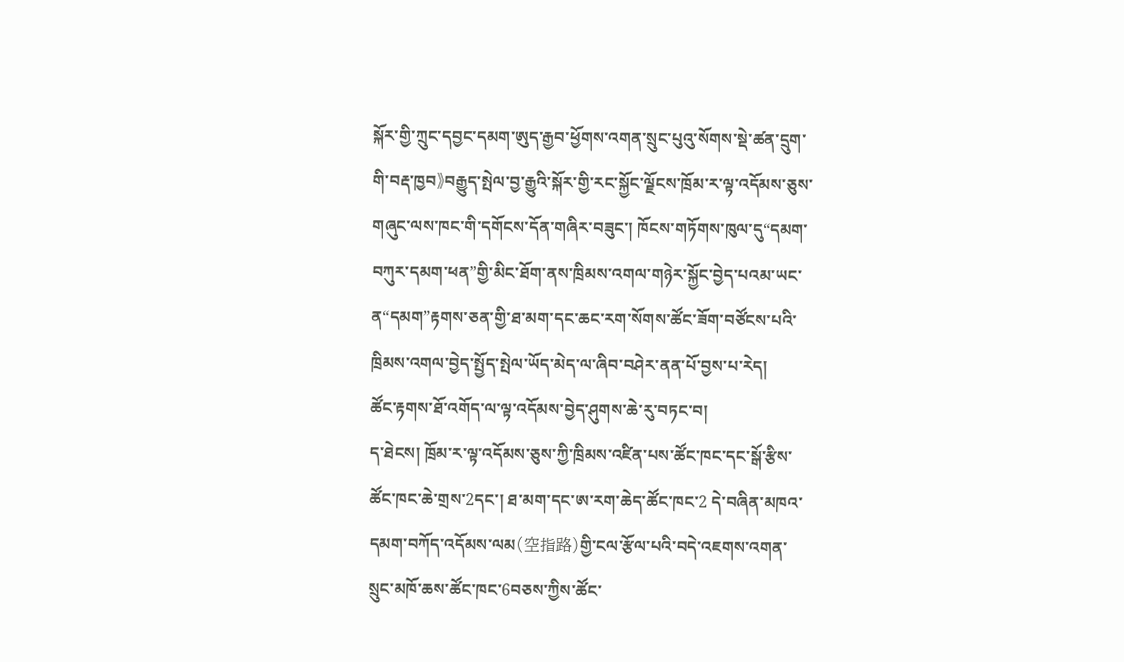སྐོར་གྱི་ཀྲུང་དབྱང་དམག་ཨུད་རྒྱབ་ཕྱོགས་འགན་སྲུང་པུའུ་སོགས་སྡེ་ཚན་དྲུག་གི་བརྡ་ཁྱབ》བརྒྱུད་སྤེལ་བྱ་རྒྱུའི་སྐོར་གྱི་རང་སྐྱོང་ལྗོངས་ཁྲོམ་ར་ལྟ་འདོམས་ཅུས་གཞུང་ལས་ཁང་གི་དགོངས་དོན་གཞིར་བཟུང་། ཁོངས་གཏོགས་ཁུལ་དུ“དམག་བཀུར་དམག་ཕན”གྱི་མིང་ཐོག་ནས་ཁྲིམས་འགལ་གཉེར་སྐྱོང་བྱེད་པའམ་ཡང་ན“དམག”རྟགས་ཅན་གྱི་ཐ་མག་དང་ཆང་རག་སོགས་ཚོང་ཟོག་བཙོངས་པའི་ཁྲིམས་འགལ་བྱེད་སྤྱོད་སྤེལ་ཡོད་མེད་ལ་ཞིབ་བཤེར་ནན་པོ་བྱས་པ་རེད།
ཚོང་རྟགས་ཐོ་འགོད་ལ་ལྟ་འདོམས་བྱེད་ཤུགས་ཆེ་རུ་བཏང་བ།
ད་ཐེངས། ཁྲོམ་ར་ལྟ་འདོམས་ཅུས་ཀྱི་ཁྲིམས་འཛིན་པས་ཚོང་ཁང་དང་སྒོ་རྩིས་ཚོང་ཁང་ཆེ་གྲས་2དང་། ཐ་མག་དང་ཨ་རག་ཆེད་ཚོང་ཁང་2 དེ་བཞིན་མཁའ་དམག་བཀོད་འདོམས་ལམ(空指路)གྱི་ངལ་རྩོལ་པའི་བདེ་འཇགས་འགན་སྲུང་མཁོ་ཆས་ཚོང་ཁང་6བཅས་ཀྱིས་ཚོང་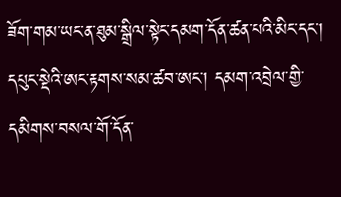ཟོག་གམ་ཡང་ན་ཐུམ་སྒྲིལ་སྟེང་དམག་དོན་ཚན་པའི་མིང་དང་། དཔུང་སྡེའི་ཨང་རྟགས་སམ་ཚབ་ཨང་། དམག་འབྲེལ་གྱི་དམིགས་བསལ་གོ་དོན་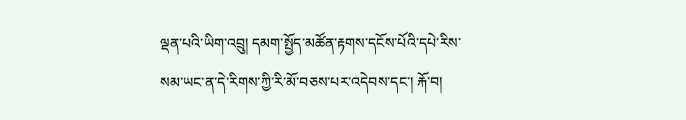ལྡན་པའི་ཡིག་འབྲུ། དམག་སྤྱོད་མཚོན་རྟགས་དངོས་པོའི་དཔེ་རིས་སམ་ཡང་ན་དེ་རིགས་ཀྱི་རི་མོ་བཅས་པར་འདེབས་དང་། རྐོ་བ།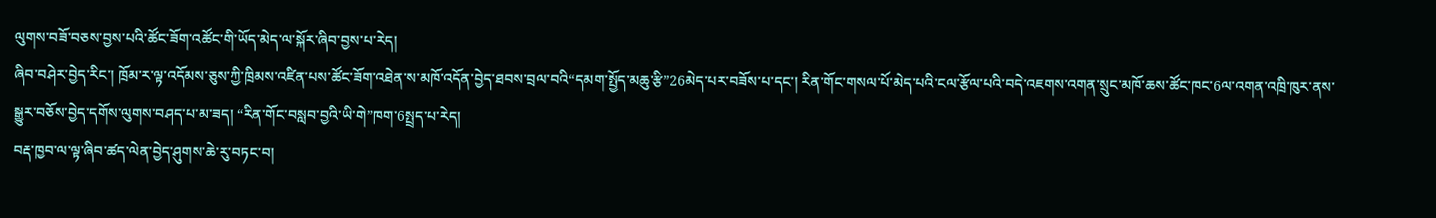ལུགས་བཟོ་བཅས་བྱས་པའི་ཚོང་ཟོག་འཚོང་གི་ཡོད་མེད་ལ་སྐོར་ཞིབ་བྱས་པ་རེད།
ཞིབ་བཤེར་བྱེད་རིང་། ཁྲོམ་ར་ལྟ་འདོམས་ཅུས་ཀྱི་ཁྲིམས་འཛིན་པས་ཚོང་ཟོག་འཐེན་ས་མཁོ་འདོན་བྱེད་ཐབས་བྲལ་བའི“དམག་སྤྱོད་མཆུ་རྩི”26མེད་པར་བཟོས་པ་དང་། རིན་གོང་གསལ་པོ་མེད་པའི་ངལ་རྩོལ་པའི་བདེ་འཇགས་འགན་སྲུང་མཁོ་ཆས་ཚོང་ཁང་6ལ་འགན་འཁྲི་ཁུར་ནས་སྒྱུར་བཅོས་བྱེད་དགོས་ལུགས་བཤད་པ་མ་ཟད། “རིན་གོང་བསླབ་བྱའི་ཡི་གེ”ཁག་6སྤྲད་པ་རེད།
བརྡ་ཁྱབ་ལ་ལྟ་ཞིབ་ཚད་ལེན་བྱེད་ཤུགས་ཆེ་རུ་བཏང་བ།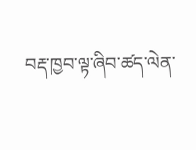བརྡ་ཁྱབ་ལྟ་ཞིབ་ཚད་ལེན་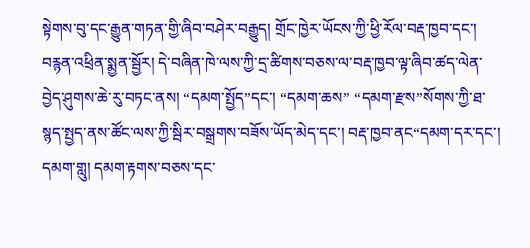སྟེགས་བུ་དང་རྒྱུན་གཏན་གྱི་ཞིབ་བཤེར་བརྒྱུད། གྲོང་ཁྱེར་ཡོངས་ཀྱི་ཕྱི་རོལ་བརྡ་ཁྱབ་དང་། བརྙན་འཕྲིན་སྨྱན་སྦྱོར། དེ་བཞིན་ཁེ་ལས་ཀྱི་དྲ་ཚིགས་བཅས་ལ་བརྡ་ཁྱབ་ལྟ་ཞིབ་ཚད་ལེན་བྱེད་ཤུགས་ཆེ་རུ་བཏང་ནས། “དམག་སྤྱོད”དང་། “དམག་ཆས” “དམག་རྫས”སོགས་ཀྱི་ཐ་སྙད་སྤྱད་ནས་ཚོང་ལས་ཀྱི་སྦིར་བསྒྲགས་བཟོས་ཡོད་མེད་དང་། བརྡ་ཁྱབ་ནང“དམག་དར་དང་། དམག་གླུ། དམག་རྟགས་བཅས་དང་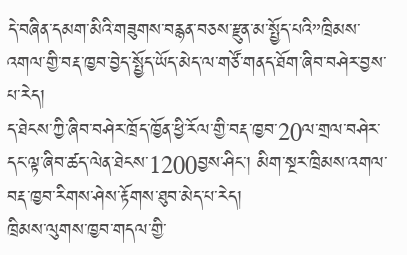དེ་བཞིན་དམག་མིའི་གཟུགས་བརྙན་བཅས་རྫུན་མ་སྤྱོད་པའི”ཁྲིམས་འགལ་གྱི་བརྡ་ཁྱབ་བྱེད་སྤྱོད་ཡོད་མེད་ལ་གཙོ་གནད་ཐོག་ཞིབ་བཤེར་བྱས་པ་རེད།
ད་ཐེངས་ཀྱི་ཞིབ་བཤེར་ཁྲོད་ཁྱོན་ཕྱི་རོལ་གྱི་བརྡ་ཁྱབ་20ལ་གྲལ་བཤེར་དང་ལྟ་ཞིབ་ཚད་ལེན་ཐེངས་1200བྱས་ཤིང་། མིག་སྔར་ཁྲིམས་འགལ་བརྡ་ཁྱབ་རིགས་ཤེས་རྟོགས་ཐུབ་མེད་པ་རེད།
ཁྲིམས་ལུགས་ཁྱབ་གདལ་གྱི་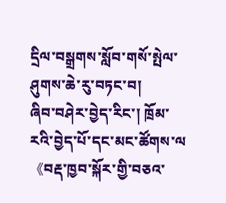དྲིལ་བསྒྲགས་སློབ་གསོ་སྤེལ་ཤུགས་ཆེ་རུ་བཏང་བ།
ཞིབ་བཤེར་བྱེད་རིང་། ཁྲོམ་རའི་བྱེད་པོ་དང་མང་ཚོགས་ལ《བརྡ་ཁྱབ་སྐོར་གྱི་བཅའ་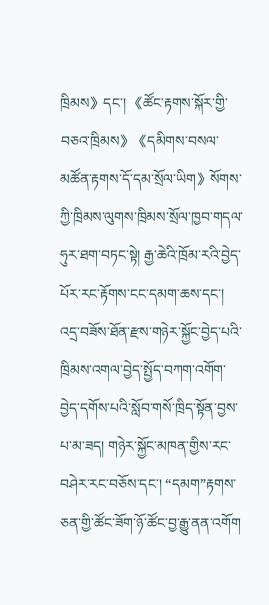ཁྲིམས》དང་། 《ཚོང་རྟགས་སྐོར་གྱི་བཅའ་ཁྲིམས》《དམིགས་བསལ་མཚོན་རྟགས་དོ་དམ་སྲོལ་ཡིག》སོགས་ཀྱི་ཁྲིམས་ལུགས་ཁྲིམས་སྲོལ་ཁྱབ་གདལ་ཧུར་ཐག་བཏང་སྟེ། རྒྱ་ཆེའི་ཁྲོམ་རའི་བྱེད་པོར་རང་རྟོགས་ངང་དམག་ཆས་དང་། འདྲ་བཟོས་ཐོན་རྫས་གཉེར་སྐྱོང་བྱེད་པའི་ཁྲིམས་འགལ་བྱེད་སྤྱོད་བཀག་འགོག་བྱེད་དགོས་པའི་སློབ་གསོ་ཁྲིད་སྟོན་བྱས་པ་མ་ཟད། གཉེར་སྐྱོང་མཁན་གྱིས་རང་བཤེར་རང་བཅོས་དང་། “དམག”རྟགས་ཅན་གྱི་ཚོང་ཟོག་ཉོ་ཚོང་བྱ་རྒྱུ་ནན་འགོག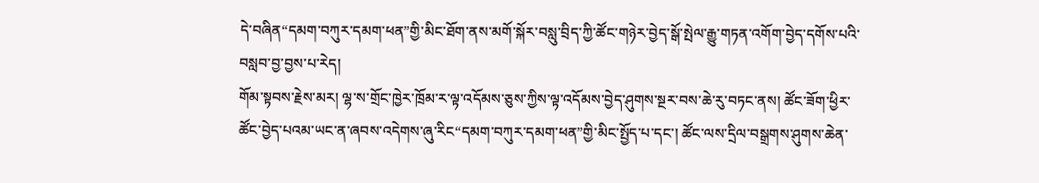དེ་བཞིན“དམག་བཀུར་དམག་ཕན”གྱི་མིང་ཐོག་ནས་མགོ་སྐོར་བསླུ་བྲིད་ཀྱི་ཚོང་གཉེར་བྱེད་སྒོ་སྤེལ་རྒྱུ་གཏན་འགོག་བྱེད་དགོས་པའི་བསླབ་བྱ་བྱས་པ་རེད།
གོམ་སྟབས་རྗེས་མར། ལྷ་ས་གྲོང་ཁྱེར་ཁྲོམ་ར་ལྟ་འདོམས་ཅུས་ཀྱིས་ལྟ་འདོམས་བྱེད་ཤུགས་སྔར་བས་ཆེ་རུ་བཏང་ནས། ཚོང་ཟོག་ཕྱིར་ཚོང་བྱེད་པའམ་ཡང་ན་ཞབས་འདེགས་ཞུ་རིང“དམག་བཀུར་དམག་ཕན”གྱི་མིང་སྤྱོད་པ་དང་། ཚོང་ལས་དྲིལ་བསྒྲགས་ཤུགས་ཆེན་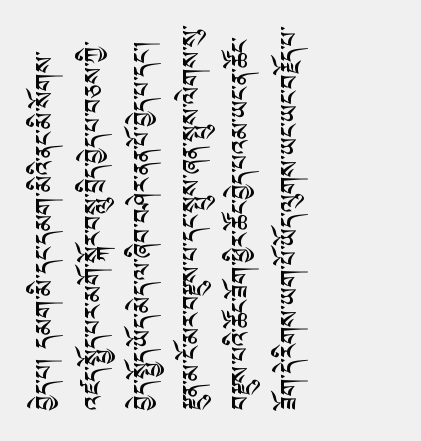བྱེད་པ། དམག་མི་དང་དམག་མིའི་ནང་མི་སོགས་འཛད་སྤྱོད་པར་མགོ་སྐོར་བསླུ་བྲིད་བྱེད་པ་བཅས་ཀྱི་བྱེད་སྤྱོད་ཡོད་མེད་ལ་ཞིབ་བཤེར་ནན་པོ་བྱེད་པ་དང་། རྫུན་མ་ངོ་མར་བརྫུས་པ་དང་སྤུས་ཞན་སྤུས་ལེགས་སུ་བརྫུས་པའི་ཚོང་ཟོག་ཕྱིར་ཚོང་བྱེད་པའམ་ཡང་ན་ཚོང་ཟོག་དེ་རིགས་ཡག་པོ་ཡོད་ལུགས་ཡང་ཡང་བརྗོད་པ་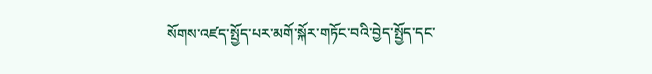སོགས་འཛད་སྤྱོད་པར་མགོ་སྐོར་གཏོང་བའི་བྱེད་སྤྱོད་དང་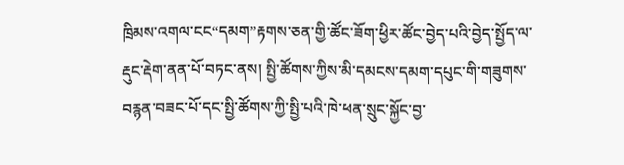ཁྲིམས་འགལ་ངང“དམག”རྟགས་ཅན་གྱི་ཚོང་ཟོག་ཕྱིར་ཚོང་བྱེད་པའི་བྱེད་སྤྱོད་ལ་རྡུང་རྡེག་ནན་པོ་བཏང་ནས། སྤྱི་ཚོགས་ཀྱིས་མི་དམངས་དམག་དཔུང་གི་གཟུགས་བརྙན་བཟང་པོ་དང་སྤྱི་ཚོགས་ཀྱི་སྤྱི་པའི་ཁེ་ཕན་སྲུང་སྐྱོང་བྱ་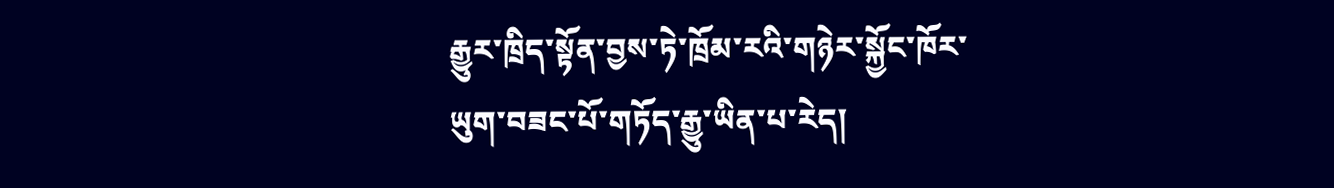རྒྱུར་ཁྲིད་སྟོན་བྱས་ཏེ་ཁྲོམ་རའི་གཉེར་སྐྱོང་ཁོར་ཡུག་བཟང་པོ་གཏོད་རྒྱུ་ཡིན་པ་རེད།